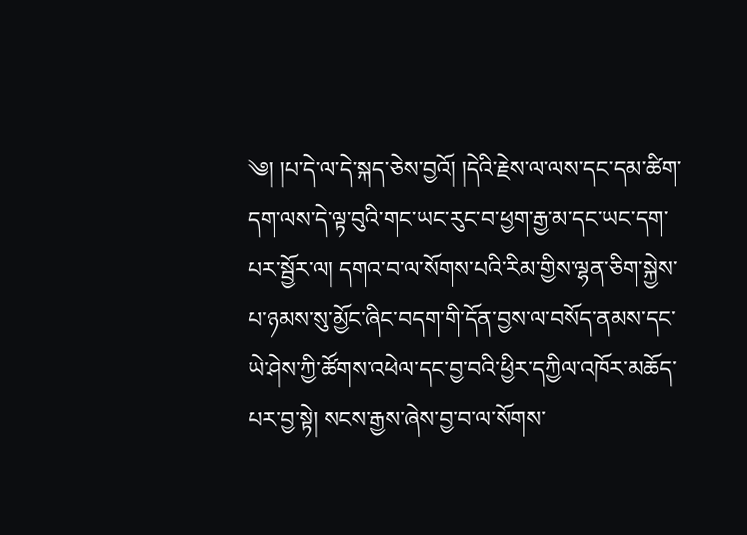༄། །པ་དེ་ལ་དེ་སྐད་ཅེས་བྱའོ། །དེའི་རྗེས་ལ་ལས་དང་དམ་ཚིག་དག་ལས་དེ་ལྟ་བུའི་གང་ཡང་རུང་བ་ཕྱག་རྒྱ་མ་དང་ཡང་དག་པར་སྦྱོར་ལ། དགའ་བ་ལ་སོགས་པའི་རིམ་གྱིས་ལྷན་ཅིག་སྐྱེས་པ་ཉམས་སུ་མྱོང་ཞིང་བདག་གི་དོན་བྱས་ལ་བསོད་ནམས་དང་ཡེ་ཤེས་ཀྱི་ཚོགས་འཕེལ་དང་བྱ་བའི་ཕྱིར་དཀྱིལ་འཁོར་མཆོད་པར་བྱ་སྟེ། སངས་རྒྱས་ཞེས་བྱ་བ་ལ་སོགས་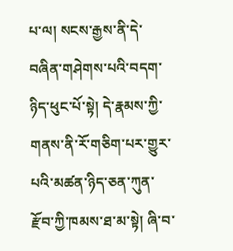པ་ལ། སངས་རྒྱས་ནི་དེ་བཞིན་གཤེགས་པའི་བདག་ཉིད་ཕུང་པོ་སྟེ། དེ་རྣམས་ཀྱི་གནས་ནི་རོ་གཅིག་པར་གྱུར་པའི་མཚན་ཉིད་ཅན་ཀུན་རྫོབ་ཀྱི་ཁམས་ཐ་མ་སྟེ། ཞི་བ་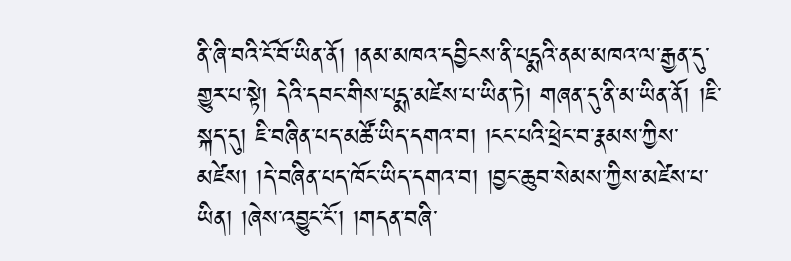ནི་ཞི་བའི་ངོ་བོ་ཡིན་ནོ། །ནམ་མཁའ་དབྱིངས་ནི་པདྨའི་ནམ་མཁའ་ལ་རྒྱན་དུ་གྱུར་པ་སྟེ། དེའི་དབང་གིས་པདྨ་མཛེས་པ་ཡིན་ཏེ། གཞན་དུ་ནི་མ་ཡིན་ནོ། །ཇི་སྐད་དུ། ཇི་བཞིན་པད་མཚོ་ཡིད་དགའ་བ། །ངང་པའི་ཕྲེང་བ་རྣམས་ཀྱིས་མཛེས། །དེ་བཞིན་པད་ཁོང་ཡིད་དགའ་བ། །བྱང་ཆུབ་སེམས་ཀྱིས་མཛེས་པ་ཡིན། །ཞེས་འབྱུང་ངོ་། །གདན་བཞི་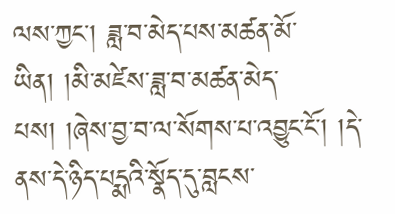ལས་ཀྱང་། ཟླ་བ་མེད་པས་མཚན་མོ་ཡིན། །མི་མཛེས་ཟླ་བ་མཚན་མེད་པས། །ཞེས་བྱ་བ་ལ་སོགས་པ་འབྱུང་ངོ་། །དེ་ནས་དེ་ཉིད་པདྨའི་སྣོད་དུ་བླངས་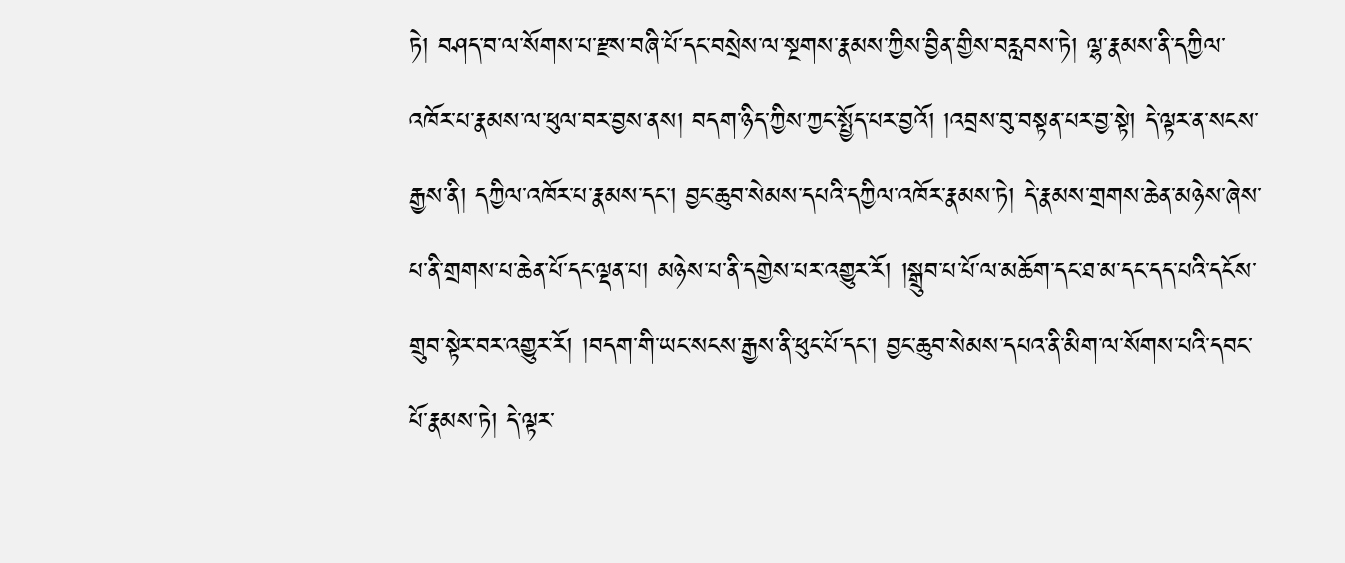ཏེ། བཤད་བ་ལ་སོགས་པ་རྫས་བཞི་པོ་དང་བསྲེས་ལ་སྔགས་རྣམས་ཀྱིས་བྱིན་གྱིས་བརླབས་ཏེ། ལྷ་རྣམས་ནི་དཀྱིལ་འཁོར་པ་རྣམས་ལ་ཕུལ་བར་བྱས་ནས། བདག་ཉིད་ཀྱིས་ཀྱང་སྤྱོད་པར་བྱའོ། །འབྲས་བུ་བསྟན་པར་བྱ་སྟེ། དེ་ལྟར་ན་སངས་རྒྱས་ནི། དཀྱིལ་འཁོར་པ་རྣམས་དང་། བྱང་ཆུབ་སེམས་དཔའི་དཀྱིལ་འཁོར་རྣམས་ཏེ། དེ་རྣམས་གྲགས་ཆེན་མཉེས་ཞེས་པ་ནི་གྲགས་པ་ཆེན་པོ་དང་ལྡན་པ། མཉེས་པ་ནི་དགྱེས་པར་འགྱུར་རོ། །སྒྲུབ་པ་པོ་ལ་མཆོག་དང་ཐ་མ་དང་དད་པའི་དངོས་གྲུབ་སྟེར་བར་འགྱུར་རོ། །བདག་གི་ཡང་སངས་རྒྱས་ནི་ཕུང་པོ་དང་། བྱང་ཆུབ་སེམས་དཔའ་ནི་མིག་ལ་སོགས་པའི་དབང་པོ་རྣམས་ཏེ། དེ་ལྟར་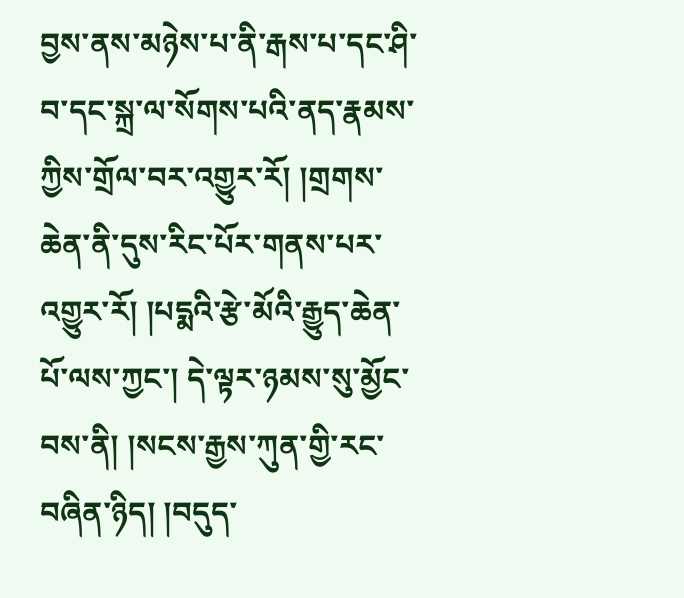བྱས་ནས་མཉེས་པ་ནི་རྒས་པ་དང་ཤི་བ་དང་སྐྲ་ལ་སོགས་པའི་ནད་རྣམས་ཀྱིས་གྲོལ་བར་འགྱུར་རོ། །གྲགས་ཆེན་ནི་དུས་རིང་པོར་གནས་པར་འགྱུར་རོ། །པདྨའི་རྩེ་མོའི་རྒྱུད་ཆེན་པོ་ལས་ཀྱང་། དེ་ལྟར་ཉམས་སུ་མྱོང་བས་ནི། །སངས་རྒྱས་ཀུན་གྱི་རང་བཞིན་ཉིད། །བདུད་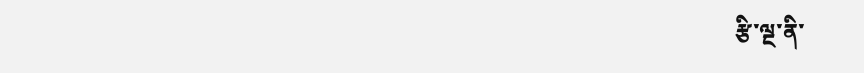རྩི་ལྔ་ནི་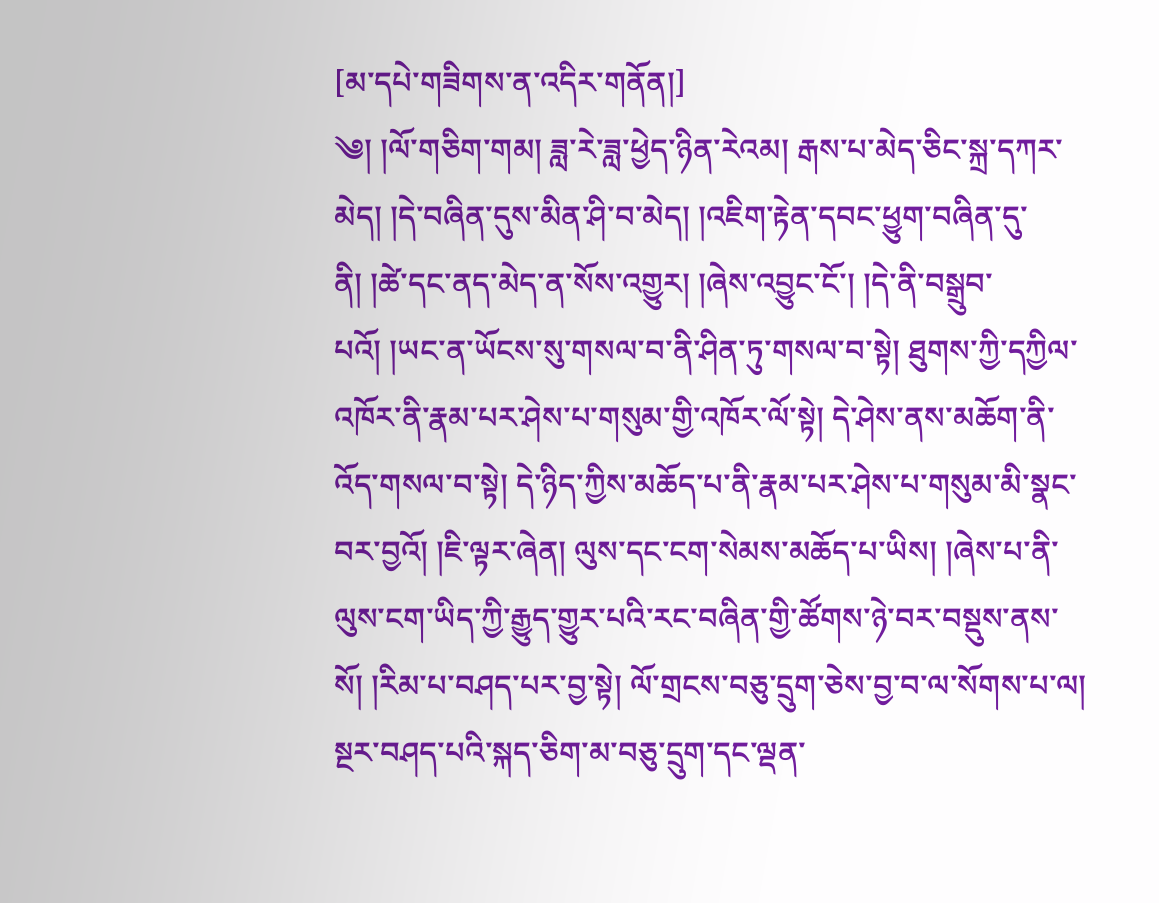[མ་དཔེ་གཟིགས་ན་འདིར་གནོན།]
༄། །ལོ་གཅིག་གམ། ཟླ་རེ་ཟླ་ཕྱེད་ཉིན་རེའམ། རྒས་པ་མེད་ཅིང་སྐྲ་དཀར་མེད། །དེ་བཞིན་དུས་མིན་ཤི་བ་མེད། །འཇིག་རྟེན་དབང་ཕྱུག་བཞིན་དུ་ནི། །ཚེ་དང་ནད་མེད་ན་སོས་འགྱུར། །ཞེས་འབྱུང་ངོ་། །དེ་ནི་བསྒྲུབ་པའོ། །ཡང་ན་ཡོངས་སུ་གསལ་བ་ནི་ཤིན་ཏུ་གསལ་བ་སྟེ། ཐུགས་ཀྱི་དཀྱིལ་འཁོར་ནི་རྣམ་པར་ཤེས་པ་གསུམ་གྱི་འཁོར་ལོ་སྟེ། དེ་ཤེས་ནས་མཆོག་ནི་འོད་གསལ་བ་སྟེ། དེ་ཉིད་ཀྱིས་མཆོད་པ་ནི་རྣམ་པར་ཤེས་པ་གསུམ་མི་སྣང་བར་བྱའོ། །ཇི་ལྟར་ཞེན། ལུས་དང་ངག་སེམས་མཆོད་པ་ཡིས། །ཞེས་པ་ནི་ལུས་ངག་ཡིད་ཀྱི་རྒྱུད་གྱུར་པའི་རང་བཞིན་གྱི་ཚོགས་ཉེ་བར་བསྡུས་ནས་སོ། །རིམ་པ་བཤད་པར་བྱ་སྟེ། ལོ་གྲངས་བཅུ་དྲུག་ཅེས་བྱ་བ་ལ་སོགས་པ་ལ། སྔར་བཤད་པའི་སྐད་ཅིག་མ་བཅུ་དྲུག་དང་ལྡན་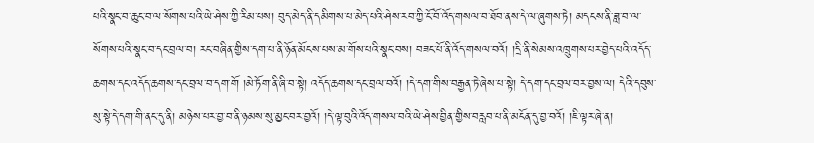པའི་སྣང་བ་ཆུང་བ་ལ་སོགས་པའི་ཡེ་ཤེས་ཀྱི་རིམ་པས། བུད་མེད་ནི་དམིགས་པ་མེད་པའི་ཤེས་རབ་ཀྱི་ངོ་བོ་འོད་གསལ་བ་ཐོབ་ནས་དེ་ལ་ཞུགས་ཏེ། མདངས་ནི་ཟླ་བ་ལ་སོགས་པའི་སྣང་བ་དང་བྲལ་བ། རང་བཞིན་གྱིས་དག་པ་ནི་ཉོན་མོངས་པས་མ་གོས་པའི་སྣང་བས། བཟང་པོ་ནི་འོད་གསལ་བའོ། །དྲི་ནི་སེམས་འཁྲུགས་པར་བྱེད་པའི་འདོད་ཆགས་དང་འདོད་ཆགས་དང་བྲལ་བ་དག་གོ །མེ་ཏོག་ནི་ཞི་བ་སྟེ། འདོད་ཆགས་དང་བྲལ་བའོ། །དེ་དག་གིས་བརྒྱན་ཏེ་ཞེས་པ་སྟེ། དེ་དག་དང་བྲལ་བར་བྱས་ལ། དེའི་དབུས་སུ་སྟེ་དེ་དག་གི་ནང་དུ་ནི། མཉེས་པར་བྱ་བ་ནི་ཉམས་སུ་མྱང་བར་བྱའོ། །དེ་ལྟ་བུའི་འོད་གསལ་བའི་ཡེ་ཤེས་བྱིན་གྱིས་བརླབ་པ་ནི་མངོན་དུ་བྱ་བའོ། །ཇི་ལྟར་ཞེ་ན།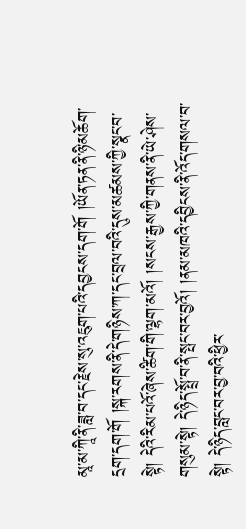མཱ་མ་ཀཱི་ནི་ཟླ་བ་དང་རྗེས་སུ་འཇུག་པའི་དབྱངས་དག་གོ །ཡོན་ཏན་ནི་ཉི་མཆོག་དྲག་དག་གོ །སྐ་རགས་ནི་དེ་གཉིས་ཀ་དང་བྲལ་བའི་དུས་མཚམས་ཀྱི་སྣང་བ་སྟེ། དེའི་རིམ་པའོ་ཞེས་ཚིག་གི་ལྷག་མའོ། །སངས་རྒྱས་ཀྱི་གནས་ནི་ཡེ་ཤེས་གསུམ་སྟེ། དེ་ཉིད་སྤྲོ་བ་ནི་སྤང་བར་བྱའོ། །ནམ་མཁའི་དབྱིངས་ནི་འོད་གསལ་བ་སྟེ། དེ་ཉིད་བླང་བར་བྱ་བའི་ཕྱིར་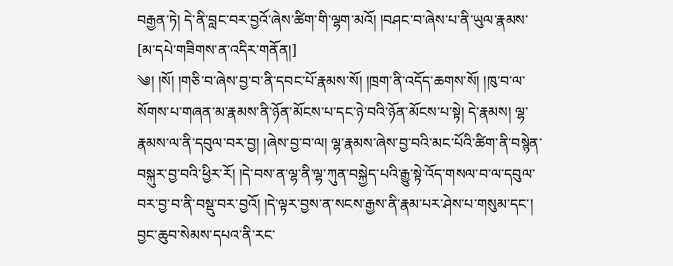བརྒྱན་ཏེ། དེ་ནི་བླང་བར་བྱའོ་ཞེས་ཚིག་གི་ལྷག་མའོ། །བཤང་བ་ཞེས་པ་ནི་ཡུལ་རྣམས་
[མ་དཔེ་གཟིགས་ན་འདིར་གནོན།]
༄། །སོ། །གཅི་བ་ཞེས་བྱ་བ་ནི་དབང་པོ་རྣམས་སོ། །ཁྲག་ནི་འདོད་ཆགས་སོ། །ཁུ་བ་ལ་སོགས་པ་གཞན་མ་རྣམས་ནི་ཉོན་མོངས་པ་དང་ཉེ་བའི་ཉོན་མོངས་པ་སྟེ། དེ་རྣམས། ལྷ་རྣམས་ལ་ནི་དབུལ་བར་བྱ། །ཞེས་བྱ་བ་ལ། ལྷ་རྣམས་ཞེས་བྱ་བའི་མང་པོའི་ཚིག་ནི་བསྙེན་བསྐུར་བྱ་བའི་ཕྱིར་རོ། །དེ་བས་ན་ལྷ་ནི་ལྷ་ཀུན་བསྐྱེད་པའི་རྒྱུ་སྟེ་འོད་གསལ་བ་ལ་དབུལ་བར་བྱ་བ་ནི་བསྡུ་བར་བྱའོ། །དེ་ལྟར་བྱས་ན་སངས་རྒྱས་ནི་རྣམ་པར་ཤེས་པ་གསུམ་དང་། བྱང་ཆུབ་སེམས་དཔའ་ནི་རང་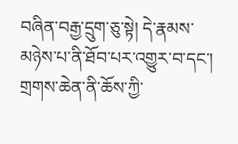བཞིན་བརྒྱ་དྲུག་ཅུ་སྟེ། དེ་རྣམས་མཉེས་པ་ནི་ཐོབ་པར་འགྱུར་བ་དང་། གྲགས་ཆེན་ནི་ཆོས་ཀྱི་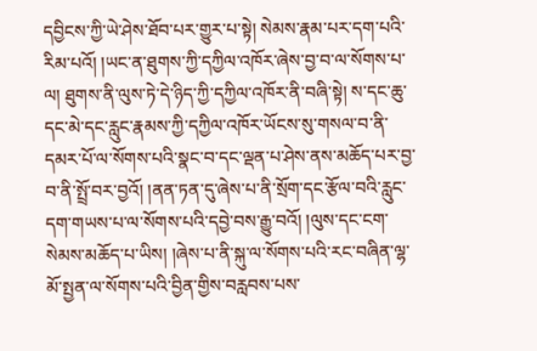དབྱིངས་ཀྱི་ཡེ་ཤེས་ཐོབ་པར་གྱུར་པ་སྟེ། སེམས་རྣམ་པར་དག་པའི་རིམ་པའོ། །ཡང་ན་ཐུགས་ཀྱི་དཀྱིལ་འཁོར་ཞེས་བྱ་བ་ལ་སོགས་པ་ལ། ཐུགས་ནི་ལུས་ཏེ་དེ་ཉིད་ཀྱི་དཀྱིལ་འཁོར་ནི་བཞི་སྟེ། ས་དང་ཆུ་དང་མེ་དང་རླུང་རྣམས་ཀྱི་དཀྱིལ་འཁོར་ཡོངས་སུ་གསལ་བ་ནི་དམར་པོ་ལ་སོགས་པའི་སྣང་བ་དང་ལྡན་པ་ཤེས་ནས་མཆོད་པར་བྱ་བ་ནི་སྤྲོ་བར་བྱའོ། །ནན་ཏན་དུ་ཞེས་པ་ནི་སྲོག་དང་རྩོལ་བའི་རླུང་དག་གཡས་པ་ལ་སོགས་པའི་དབྱེ་བས་རྒྱུ་བའོ། །ལུས་དང་ངག་སེམས་མཆོད་པ་ཡིས། །ཞེས་པ་ནི་སྐུ་ལ་སོགས་པའི་རང་བཞིན་ལྷ་མོ་སྤྱན་ལ་སོགས་པའི་བྱིན་གྱིས་བརླབས་པས་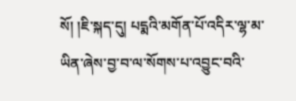སོ། །ཇི་སྐད་དུ། པདྨའི་མགོན་པོ་འདིར་ལྷ་མ་ཡིན་ཞེས་བྱ་བ་ལ་སོགས་པ་འབྱུང་བའི་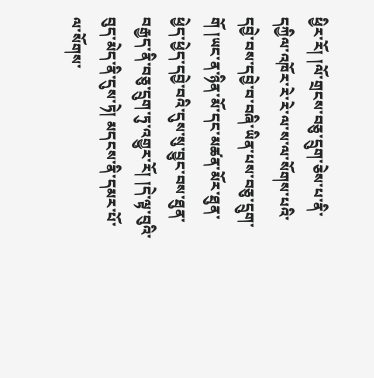ཕྱིར་རོ། །ལོ་གྲངས་བཅུ་དྲུག་ཅེས་པ་ནི་དཀྱིལ་འཁོར་རེ་རེ་ལ་ས་ལ་སོགས་པའི་དབྱེ་བས་དབྱེ་བ་བཞི་ཡིན་པས་བཅུ་དྲུག་གོ །ཡང་ན་ཉིན་མོ་དང་མཚན་མོར་ཐུན་ཕྱེད་ཕྱེད་དབྱེ་བའི་དུས་སུ་བྱུང་བས་ཐུན་བརྒྱད་ནི་བཅུ་དྲུག་ཏུ་འགྱུར་རོ། །དེ་ལྟ་བུའི་བུད་མེད་ནི་དུས་ཏེ། མདངས་ནི་དམར་པོ་ལ་སོགས་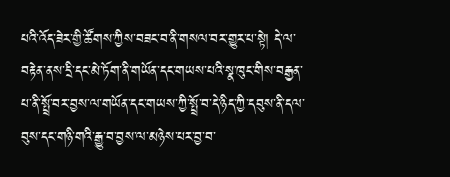པའི་འོད་ཟེར་གྱི་ཚོགས་ཀྱིས་བཟང་བ་ནི་གསལ་བར་གྱུར་པ་སྟེ། དེ་ལ་བརྟེན་ནས་དྲི་དང་མེ་ཏོག་ནི་གཡོན་དང་གཡས་པའི་སྣ་ཁུང་གིས་བརྒྱན་པ་ནི་སྤྲོ་བར་བྱས་ལ་གཡོན་དང་གཡས་ཀྱི་སྤྲོ་བ་དེ་ཉིད་ཀྱི་དབུས་ནི་དལ་བུས་དང་གཉི་གའི་རྒྱུ་བ་བྱས་ལ་མཉེས་པར་བྱ་བ་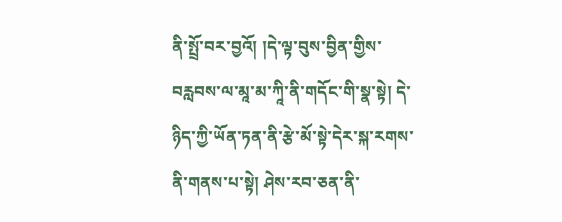ནི་སྤྲོ་བར་བྱའོ། །དེ་ལྟ་བུས་བྱིན་གྱིས་བརླབས་ལ་མཱ་མ་ཀཱི་ནི་གདོང་གི་སྣ་སྟེ། དེ་ཉིད་ཀྱི་ཡོན་ཏན་ནི་རྩེ་མོ་སྟེ་དེར་སྐ་རགས་ནི་གནས་པ་སྟེ། ཤེས་རབ་ཅན་ནི་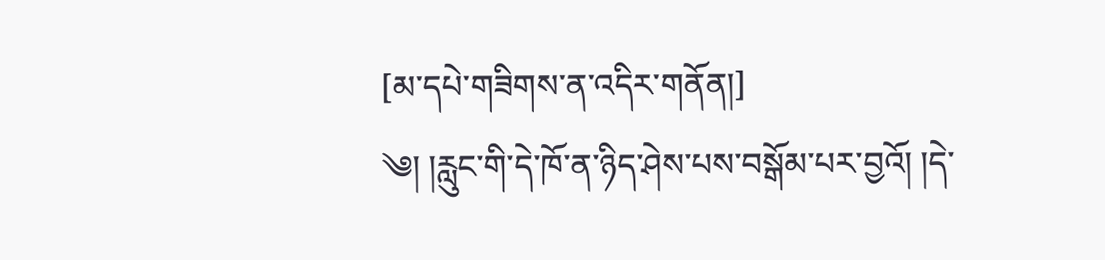[མ་དཔེ་གཟིགས་ན་འདིར་གནོན།]
༄། །རླུང་གི་དེ་ཁོ་ན་ཉིད་ཤེས་པས་བསྒོམ་པར་བྱའོ། །དེ་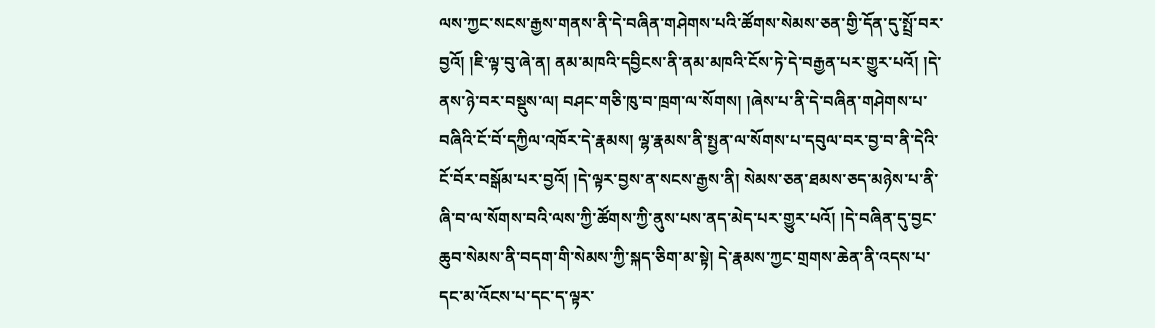ལས་ཀྱང་སངས་རྒྱས་གནས་ནི་དེ་བཞིན་གཤེགས་པའི་ཚོགས་སེམས་ཅན་གྱི་དོན་དུ་སྤྲོ་བར་བྱའོ། །ཇི་ལྟ་བུ་ཞེ་ན། ནམ་མཁའི་དབྱིངས་ནི་ནམ་མཁའི་ངོས་ཏེ་དེ་བརྒྱན་པར་གྱུར་པའོ། །དེ་ནས་ཉེ་བར་བསྡུས་ལ། བཤང་གཅི་ཁུ་བ་ཁྲག་ལ་སོགས། །ཞེས་པ་ནི་དེ་བཞིན་གཤེགས་པ་བཞིའི་ངོ་བོ་དཀྱིལ་འཁོར་དེ་རྣམས། ལྷ་རྣམས་ནི་སྤྱན་ལ་སོགས་པ་དབུལ་བར་བྱ་བ་ནི་དེའི་ངོ་བོར་བསྒོམ་པར་བྱའོ། །དེ་ལྟར་བྱས་ན་སངས་རྒྱས་ནི། སེམས་ཅན་ཐམས་ཅད་མཉེས་པ་ནི་ཞི་བ་ལ་སོགས་བའི་ལས་ཀྱི་ཚོགས་ཀྱི་ནུས་པས་ནད་མེད་པར་གྱུར་པའོ། །དེ་བཞིན་དུ་བྱང་ཆུབ་སེམས་ནི་བདག་གི་སེམས་ཀྱི་སྐད་ཅིག་མ་སྟེ། དེ་རྣམས་ཀྱང་གྲགས་ཆེན་ནི་འདས་པ་དང་མ་འོངས་པ་དང་ད་ལྟར་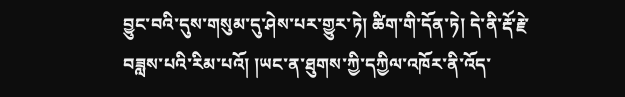བྱུང་བའི་དུས་གསུམ་དུ་ཤེས་པར་གྱུར་ཏེ། ཚིག་གི་དོན་ཏེ། དེ་ནི་རྡོ་རྗེ་བཟླས་པའི་རིམ་པའོ། །ཡང་ན་ཐུགས་ཀྱི་དཀྱིལ་འཁོར་ནི་འོད་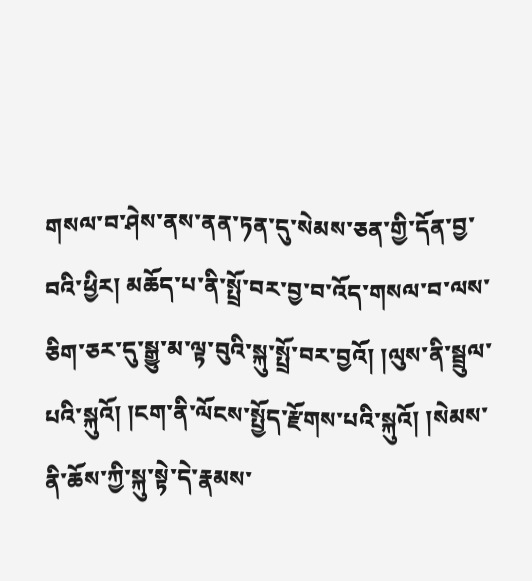གསལ་བ་ཤེས་ནས་ནན་ཏན་དུ་སེམས་ཅན་གྱི་དོན་བྱ་བའི་ཕྱིར། མཆོད་པ་ནི་སྤྲོ་བར་བྱ་བ་འོད་གསལ་བ་ལས་ཅིག་ཅར་དུ་སྒྱུ་མ་ལྟ་བུའི་སྐུ་སྤྲོ་བར་བྱའོ། །ལུས་ནི་སྦྲུལ་པའི་སྐུའོ། །ངག་ནི་ལོངས་སྤྱོད་རྫོགས་པའི་སྐུའོ། །སེམས་ནི་ཆོས་ཀྱི་སྐུ་སྟེ་དེ་རྣམས་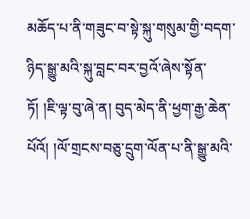མཆོད་པ་ནི་གཟུང་བ་སྟེ་སྐུ་གསུམ་གྱི་བདག་ཉིད་སྒྱུ་མའི་སྐུ་བླང་བར་བྱའོ་ཞེས་སྟོན་ཏོ། །ཇི་ལྟ་བུ་ཞེ་ན། བུད་མེད་ནི་ཕྱག་རྒྱ་ཆེན་པོའོ། །ལོ་གྲངས་བཅུ་དྲུག་ལོན་པ་ནི་སྒྱུ་མའི་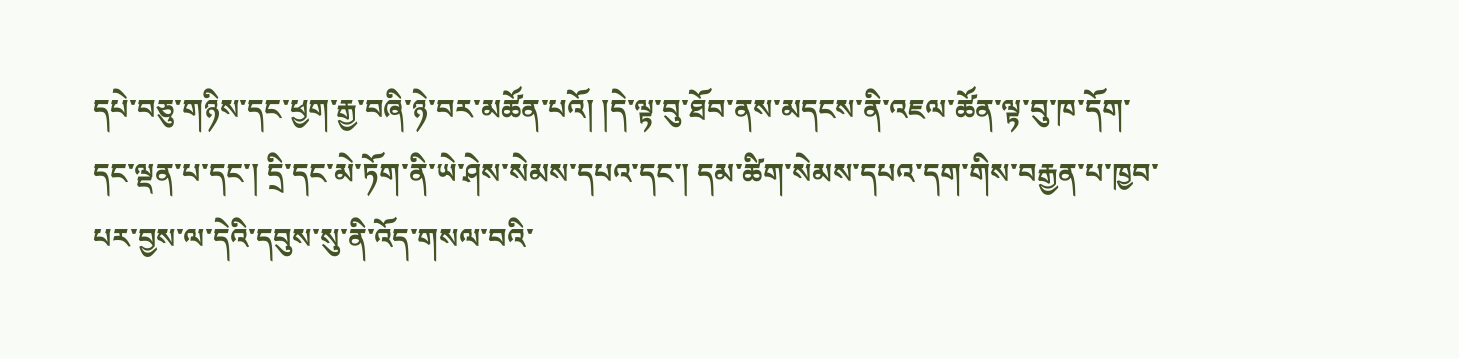དཔེ་བཅུ་གཉིས་དང་ཕྱག་རྒྱ་བཞི་ཉེ་བར་མཚོན་པའོ། །དེ་ལྟ་བུ་ཐོབ་ནས་མདངས་ནི་འཇལ་ཚོན་ལྟ་བུ་ཁ་དོག་དང་ལྡན་པ་དང་། དྲི་དང་མེ་ཏོག་ནི་ཡེ་ཤེས་སེམས་དཔའ་དང་། དམ་ཚིག་སེམས་དཔའ་དག་གིས་བརྒྱན་པ་ཁྱབ་པར་བྱས་ལ་དེའི་དབུས་སུ་ནི་འོད་གསལ་བའི་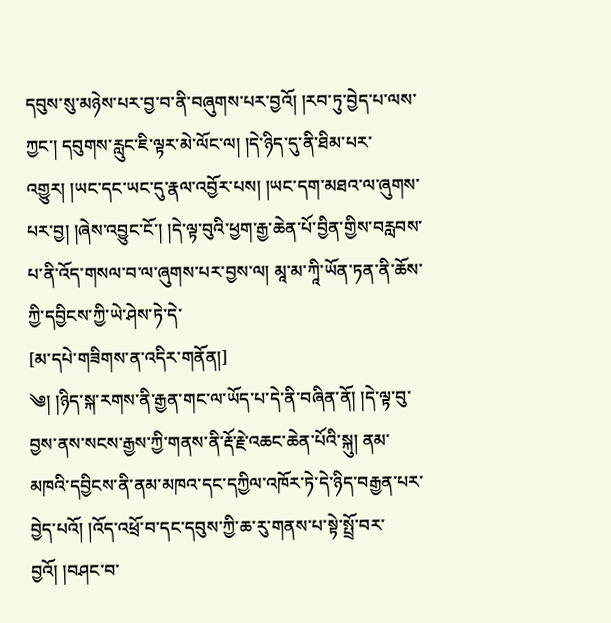དབུས་སུ་མཉེས་པར་བྱ་བ་ནི་བཞུགས་པར་བྱའོ། །རབ་ཏུ་བྱེད་པ་ལས་ཀྱང་། དབུགས་རླུང་ཇི་ལྟར་མེ་ལོང་ལ། །དེ་ཉིད་དུ་ནི་ཐིམ་པར་འགྱུར། །ཡང་དང་ཡང་དུ་རྣལ་འབྱོར་པས། །ཡང་དག་མཐའ་ལ་ཞུགས་པར་བྱ། །ཞེས་འབྱུང་ངོ་། །དེ་ལྟ་བུའི་ཕྱག་རྒྱ་ཆེན་པོ་བྱིན་གྱིས་བརླབས་པ་ནི་འོད་གསལ་བ་ལ་ཞུགས་པར་བྱས་ལ། མཱ་མ་ཀཱི་ཡོན་ཏན་ནི་ཆོས་ཀྱི་དབྱིངས་ཀྱི་ཡེ་ཤེས་ཏེ་དེ་
[མ་དཔེ་གཟིགས་ན་འདིར་གནོན།]
༄། །ཉིད་སྐ་རགས་ནི་རྒྱན་གང་ལ་ཡོད་པ་དེ་ནི་བཞིན་ནོ། །དེ་ལྟ་བུ་བྱས་ནས་སངས་རྒྱས་ཀྱི་གནས་ནི་རྡོ་རྗེ་འཆང་ཆེན་པོའི་སྐུ། ནམ་མཁའི་དབྱིངས་ནི་ནམ་མཁའ་དང་དཀྱིལ་འཁོར་ཏེ་དེ་ཉིད་བརྒྱན་པར་བྱེད་པའོ། །འོད་འཕྲོ་བ་དང་དབུས་ཀྱི་ཆ་རུ་གནས་པ་སྟེ་སྤྲོ་བར་བྱའོ། །བཤང་བ་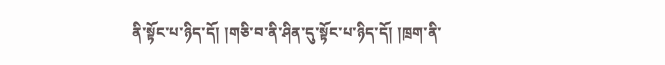ནི་སྟོང་པ་ཉིད་དོ། །གཅི་བ་ནི་ཤིན་དུ་སྟོང་པ་ཉིད་དོ། །ཁྲག་ནི་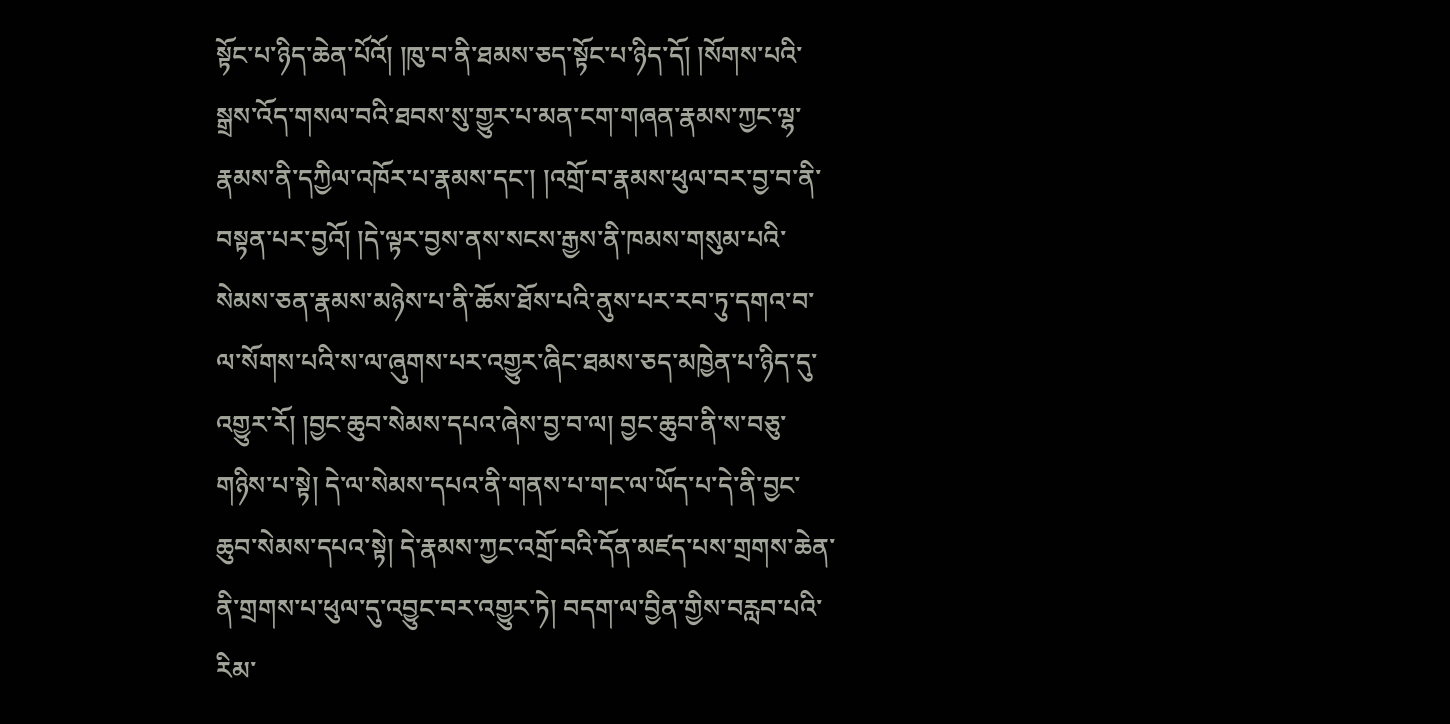སྟོང་པ་ཉིད་ཆེན་པོའོ། །ཁུ་བ་ནི་ཐམས་ཅད་སྟོང་པ་ཉིད་དོ། །སོགས་པའི་སྒྲས་འོད་གསལ་བའི་ཐབས་སུ་གྱུར་པ་མན་ངག་གཞན་རྣམས་ཀྱང་ལྷ་རྣམས་ནི་དཀྱིལ་འཁོར་པ་རྣམས་དང་། །འགྲོ་བ་རྣམས་ཕུལ་བར་བྱ་བ་ནི་བསྟན་པར་བྱའོ། །དེ་ལྟར་བྱས་ནས་སངས་རྒྱས་ནི་ཁམས་གསུམ་པའི་སེམས་ཅན་རྣམས་མཉེས་པ་ནི་ཆོས་ཐོས་པའི་ནུས་པར་རབ་ཏུ་དགའ་བ་ལ་སོགས་པའི་ས་ལ་ཞུགས་པར་འགྱུར་ཞིང་ཐམས་ཅད་མཁྱེན་པ་ཉིད་དུ་འགྱུར་རོ། །བྱང་ཆུབ་སེམས་དཔའ་ཞེས་བྱ་བ་ལ། བྱང་ཆུབ་ནི་ས་བཅུ་གཉིས་པ་སྟེ། དེ་ལ་སེམས་དཔའ་ནི་གནས་པ་གང་ལ་ཡོད་པ་དེ་ནི་བྱང་ཆུབ་སེམས་དཔའ་སྟེ། དེ་རྣམས་ཀྱང་འགྲོ་བའི་དོན་མཛད་པས་གྲགས་ཆེན་ནི་གྲགས་པ་ཕུལ་དུ་འབྱུང་བར་འགྱུར་ཏེ། བདག་ལ་བྱིན་གྱིས་བརླབ་པའི་རིམ་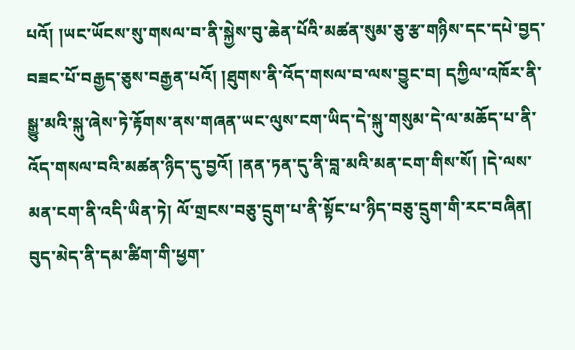པའོ། །ཡང་ཡོངས་སུ་གསལ་བ་ནི་སྐྱེས་བུ་ཆེན་པོའི་མཚན་སུམ་ཅུ་རྩ་གཉིས་དང་དཔེ་བྱད་བཟང་པོ་བརྒྱད་ཅུས་བརྒྱན་པའོ། །ཐུགས་ནི་འོད་གསལ་བ་ལས་བྱུང་བ། དཀྱིལ་འཁོར་ནི་སྒྱུ་མའི་སྐུ་ཞེས་ཏེ་རྟོགས་ནས་གཞན་ཡང་ལུས་ངག་ཡིད་དེ་སྐུ་གསུམ་དེ་ལ་མཆོད་པ་ནི་འོད་གསལ་བའི་མཚན་ཉིད་དུ་བྱའོ། །ནན་ཏན་དུ་ནི་བླ་མའི་མན་ངག་གིས་སོ། །དེ་ལས་མན་ངག་ནི་འདི་ཡིན་ཏེ། ལོ་གྲངས་བཅུ་དྲུག་པ་ནི་སྟོང་པ་ཉིད་བཅུ་དྲུག་གི་རང་བཞིན། བུད་མེད་ནི་དམ་ཚིག་གི་ཕྱག་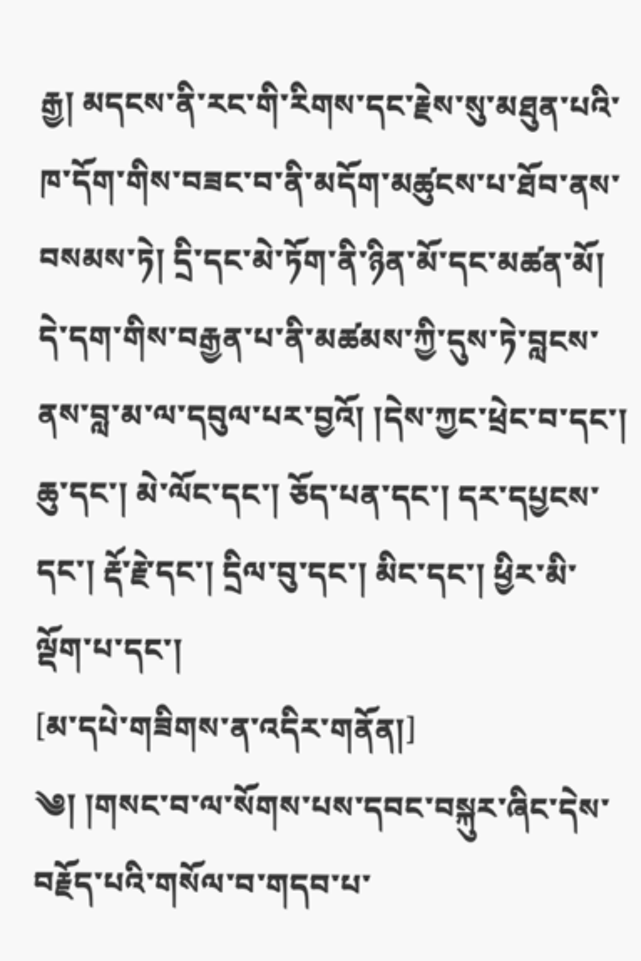རྒྱ། མདངས་ནི་རང་གི་རིགས་དང་རྗེས་སུ་མཐུན་པའི་ཁ་དོག་གིས་བཟང་བ་ནི་མདོག་མཚུངས་པ་ཐོབ་ནས་བསམས་ཏེ། དྲི་དང་མེ་ཏོག་ནི་ཉིན་མོ་དང་མཚན་མོ། དེ་དག་གིས་བརྒྱན་པ་ནི་མཚམས་ཀྱི་དུས་ཏེ་བླངས་ནས་བླ་མ་ལ་དབུལ་པར་བྱའོ། །དེས་ཀྱང་ཕྲེང་བ་དང་། ཆུ་དང་། མེ་ལོང་དང་། ཅོད་པན་དང་། དར་དཔྱངས་དང་། རྡོ་རྗེ་དང་། དྲིལ་བུ་དང་། མིང་དང་། ཕྱིར་མི་ལྡོག་པ་དང་།
[མ་དཔེ་གཟིགས་ན་འདིར་གནོན།]
༄། །གསང་བ་ལ་སོགས་པས་དབང་བསྐུར་ཞིང་དེས་བརྗོད་པའི་གསོལ་བ་གདབ་པ་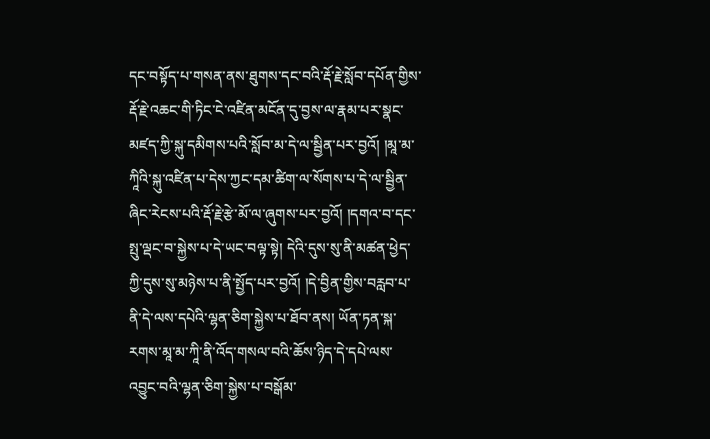དང་བསྟོད་པ་གསན་ནས་ཐུགས་དང་བའི་རྡོ་རྗེ་སློབ་དཔོན་གྱིས་རྡོ་རྗེ་འཆང་གི་ཏིང་ངེ་འཛིན་མངོན་དུ་བྱས་ལ་རྣམ་པར་སྣང་མཛད་ཀྱི་སྐུ་དམིགས་པའི་སློབ་མ་དེ་ལ་སྦྱིན་པར་བྱའོ། །མཱ་མ་ཀཱིའི་སྐུ་འཛིན་པ་དེས་ཀྱང་དམ་ཚིག་ལ་སོགས་པ་དེ་ལ་སྦྱིན་ཞིང་རེངས་པའི་རྡོ་རྗེ་རྩེ་མོ་ལ་ཞུགས་པར་བྱའོ། །དགའ་བ་དང་སྤུ་ལྡང་བ་སྐྱེས་པ་དེ་ཡང་བལྟ་སྟེ། དེའི་དུས་སུ་ནི་མཚན་ཕྱེད་ཀྱི་དུས་སུ་མཉེས་པ་ནི་སྤྱོད་པར་བྱའོ། །དེ་བྱིན་གྱིས་བརླབ་པ་ནི་དེ་ལས་དཔེའི་ལྷན་ཅིག་སྐྱེས་པ་ཐོབ་ནས། ཡོན་ཏན་སྐ་རགས་མཱ་མ་ཀཱི་ནི་འོད་གསལ་བའི་ཆོས་ཉིད་དེ་དཔེ་ལས་འབྱུང་བའི་ལྷན་ཅིག་སྐྱེས་པ་བསྒོམ་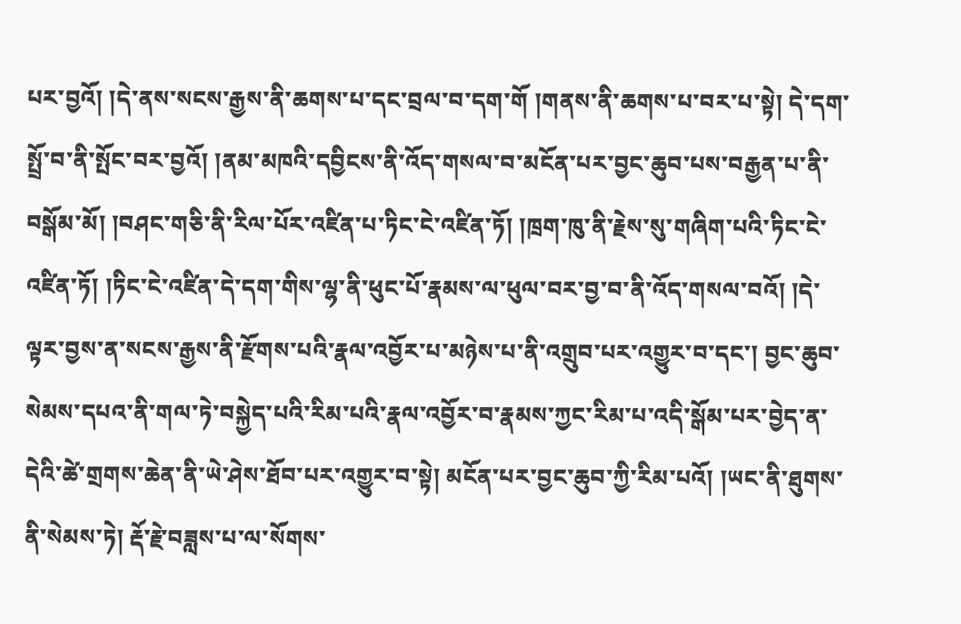པར་བྱའོ། །དེ་ནས་སངས་རྒྱས་ནི་ཆགས་པ་དང་བྲལ་བ་དག་གོ །གནས་ནི་ཆགས་པ་བར་པ་སྟེ། དེ་དག་སྤྲོ་བ་ནི་སྤོང་བར་བྱའོ། །ནམ་མཁའི་དབྱིངས་ནི་འོད་གསལ་བ་མངོན་པར་བྱང་ཆུབ་པས་བརྒྱན་པ་ནི་བསྒོམ་མོ། །བཤང་གཅི་ནི་རིལ་པོར་འཛིན་པ་ཏིང་ངེ་འཛིན་ཏོ། །ཁྲག་ཁུ་ནི་རྗེས་སུ་གཞིག་པའི་ཏིང་ངེ་འཛིན་ཏོ། །ཏིང་ངེ་འཛིན་དེ་དག་གིས་ལྷ་ནི་ཕུང་པོ་རྣམས་ལ་ཕུལ་བར་བྱ་བ་ནི་འོད་གསལ་བའོ། །དེ་ལྟར་བྱས་ན་སངས་རྒྱས་ནི་རྫོགས་པའི་རྣལ་འབྱོར་པ་མཉེས་པ་ནི་འགྲུབ་པར་འགྱུར་བ་དང་། བྱང་ཆུབ་སེམས་དཔའ་ནི་གལ་ཏེ་བསྐྱེད་པའི་རིམ་པའི་རྣལ་འབྱོར་བ་རྣམས་ཀྱང་རིམ་པ་འདི་སྒོམ་པར་བྱེད་ན་དེའི་ཚེ་གྲགས་ཆེན་ནི་ཡེ་ཤེས་ཐོབ་པར་འགྱུར་བ་སྟེ། མངོན་པར་བྱང་ཆུབ་ཀྱི་རིམ་པའོ། །ཡང་ནི་ཐུགས་ནི་སེམས་ཏེ། རྡོ་རྗེ་བཟླས་པ་ལ་སོགས་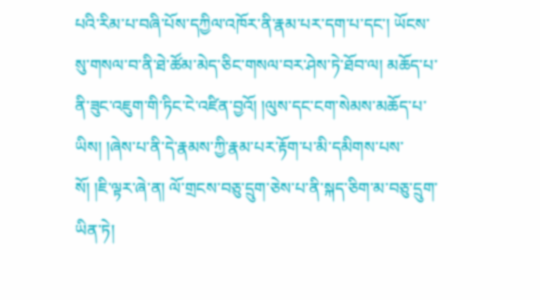པའི་རིམ་པ་བཞི་པོས་དཀྱིལ་འཁོར་ནི་རྣམ་པར་དག་པ་དང་། ཡོངས་སུ་གསལ་བ་ནི་ཐེ་ཚོམ་མེད་ཅིང་གསལ་བར་ཤེས་ཏེ་ཐོབ་ལ། མཆོད་པ་ནི་ཟུང་འཇུག་གི་ཏིང་ངེ་འཛིན་བྱའོ། །ལུས་དང་ངག་སེམས་མཆོད་པ་ཡིས། །ཞེས་པ་ནི་དེ་རྣམས་ཀྱི་རྣམ་པར་རྟོག་པ་མི་དམིགས་པས་སོ། །ཇི་ལྟར་ཞེ་ན། ལོ་གྲངས་བཅུ་དྲུག་ཅེས་པ་ནི་སྐད་ཅིག་མ་བཅུ་དྲུག་ཡིན་ཏེ།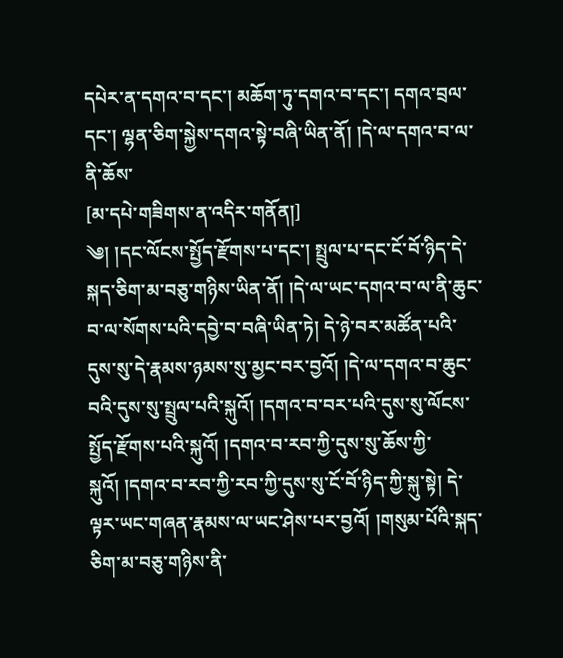དཔེར་ན་དགའ་བ་དང་། མཆོག་ཏུ་དགའ་བ་དང་། དགའ་བྲལ་དང་། ལྷན་ཅིག་སྐྱེས་དགའ་སྟེ་བཞི་ཡིན་ནོ། །དེ་ལ་དགའ་བ་ལ་ནི་ཆོས་
[མ་དཔེ་གཟིགས་ན་འདིར་གནོན།]
༄། །དང་ལོངས་སྤྱོད་རྫོགས་པ་དང་། སྤྲུལ་པ་དང་ངོ་བོ་ཉིད་དེ་སྐད་ཅིག་མ་བཅུ་གཉིས་ཡིན་ནོ། །དེ་ལ་ཡང་དགའ་བ་ལ་ནི་ཆུང་བ་ལ་སོགས་པའི་དབྱེ་བ་བཞི་ཡིན་ཏེ། དེ་ཉེ་བར་མཚོན་པའི་དུས་སུ་དེ་རྣམས་ཉམས་སུ་མྱང་བར་བྱའོ། །དེ་ལ་དགའ་བ་ཆུང་བའི་དུས་སུ་སྤྲུལ་པའི་སྐུའོ། །དགའ་བ་བར་པའི་དུས་སུ་ལོངས་སྤྱོད་རྫོགས་པའི་སྐུའོ། །དགའ་བ་རབ་ཀྱི་དུས་སུ་ཆོས་ཀྱི་སྐུའོ། །དགའ་བ་རབ་ཀྱི་རབ་ཀྱི་དུས་སུ་ངོ་བོ་ཉིད་ཀྱི་སྐུ་སྟེ། དེ་ལྟར་ཡང་གཞན་རྣམས་ལ་ཡང་ཤེས་པར་བྱའོ། །གསུམ་པོའི་སྐད་ཅིག་མ་བཅུ་གཉིས་ནི་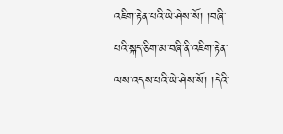འཇིག་རྟེན་པའི་ཡེ་ཤེས་སོ། །བཞི་པའི་སྐད་ཅིག་མ་བཞི་ནི་འཇིག་རྟེན་ལས་འདས་པའི་ཡེ་ཤེས་སོ། །དེའི་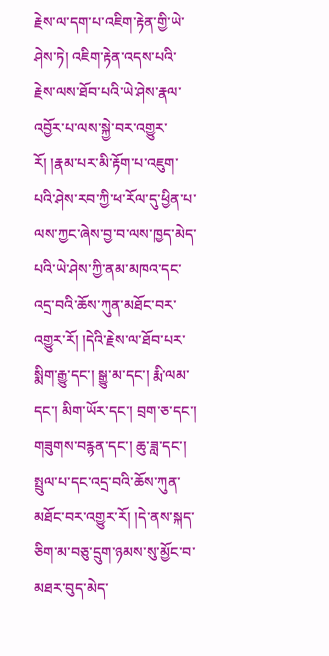རྗེས་ལ་དག་པ་འཇིག་རྟེན་གྱི་ཡེ་ཤེས་ཏེ། འཇིག་རྟེན་འདས་པའི་རྗེས་ལས་ཐོབ་པའི་ཡེ་ཤེས་རྣལ་འབྱོར་པ་ལས་སྐྱེ་བར་འགྱུར་རོ། །རྣམ་པར་མི་རྟོག་པ་འཇུག་པའི་ཤེས་རབ་ཀྱི་ཕ་རོལ་དུ་ཕྱིན་པ་ལས་ཀྱང་ཞེས་བྱ་བ་ལས་ཁྱད་མེད་པའི་ཡེ་ཤེས་ཀྱི་ནམ་མཁའ་དང་འདྲ་བའི་ཆོས་ཀུན་མཐོང་བར་འགྱུར་རོ། །དེའི་རྗེས་ལ་ཐོབ་པར་སྨིག་རྒྱུ་དང་། སྒྱུ་མ་དང་། རྨི་ལམ་དང་། མིག་ཡོར་དང་། བྲག་ཅ་དང་། གཟུགས་བརྙན་དང་། ཆུ་ཟླ་དང་། སྤྲུལ་པ་དང་འདྲ་བའི་ཆོས་ཀུན་མཐོང་བར་འགྱུར་རོ། །དེ་ནས་སྐད་ཅིག་མ་བཅུ་དྲུག་ཉམས་སུ་མྱོང་བ་མཐར་བུད་མེད་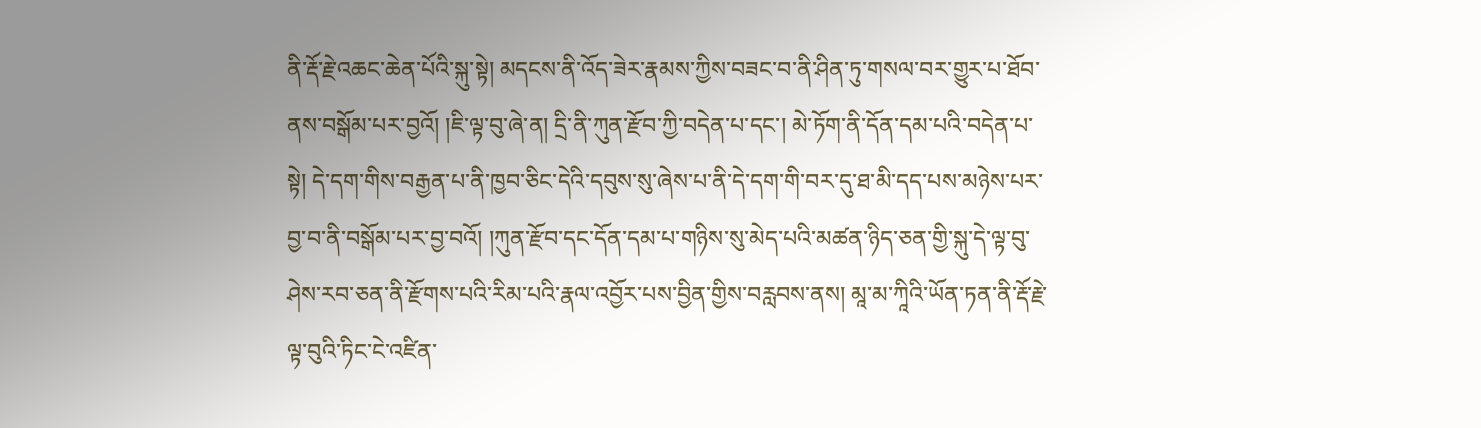ནི་རྡོ་རྗེ་འཆང་ཆེན་པོའི་སྐུ་སྟེ། མདངས་ནི་འོད་ཟེར་རྣམས་ཀྱིས་བཟང་བ་ནི་ཤིན་ཏུ་གསལ་བར་གྱུར་པ་ཐོབ་ནས་བསྒོམ་པར་བྱའོ། །ཇི་ལྟ་བུ་ཞེ་ན། དྲི་ནི་ཀུན་རྫོབ་ཀྱི་བདེན་པ་དང་། མེ་ཏོག་ནི་དོན་དམ་པའི་བདེན་པ་སྟེ། དེ་དག་གིས་བརྒྱན་པ་ནི་ཁྱབ་ཅིང་དེའི་དབུས་སུ་ཞེས་པ་ནི་དེ་དག་གི་བར་དུ་ཐ་མི་དད་པས་མཉེས་པར་བྱ་བ་ནི་བསྒོམ་པར་བྱ་བའོ། །ཀུན་རྫོབ་དང་དོན་དམ་པ་གཉིས་སུ་མེད་པའི་མཚན་ཉིད་ཅན་གྱི་སྐུ་དེ་ལྟ་བུ་ཤེས་རབ་ཅན་ནི་རྫོགས་པའི་རིམ་པའི་རྣལ་འབྱོར་པས་བྱིན་གྱིས་བརླབས་ནས། མཱ་མ་ཀཱིའི་ཡོན་ཏན་ནི་རྡོ་རྗེ་ལྟ་བུའི་ཏིང་ངེ་འཛིན་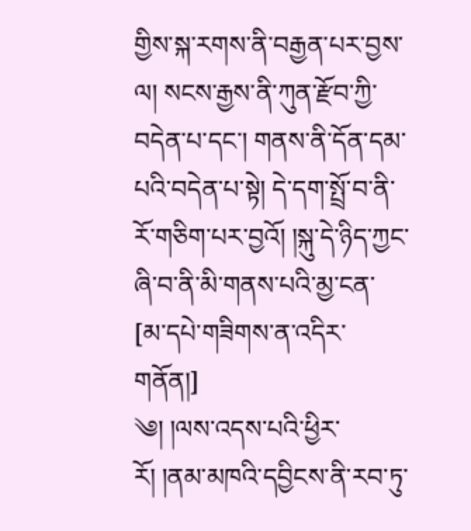གྱིས་སྐ་རགས་ནི་བརྒྱན་པར་བྱས་ལ། སངས་རྒྱས་ནི་ཀུན་རྫོབ་ཀྱི་བདེན་པ་དང་། གནས་ནི་དོན་དམ་པའི་བདེན་པ་སྟེ། དེ་དག་སྤྲོ་བ་ནི་རོ་གཅིག་པར་བྱའོ། །སྐུ་དེ་ཉིད་ཀྱང་ཞི་བ་ནི་མི་གནས་པའི་མྱ་ངན་
[མ་དཔེ་གཟིགས་ན་འདིར་གནོན།]
༄། །ལས་འདས་པའི་ཕྱིར་རོ། །ནམ་མཁའི་དབྱིངས་ནི་རབ་ཏུ་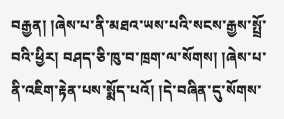བརྒྱན། །ཞེས་པ་ནི་མཐའ་ཡས་པའི་སངས་རྒྱས་སྤྲོ་བའི་ཕྱིར། བཤད་ཅི་ཁུ་བ་ཁྲག་ལ་སོགས། །ཞེས་པ་ནི་འཇིག་རྟེན་པས་སྨོད་པའོ། །དེ་བཞིན་དུ་སོགས་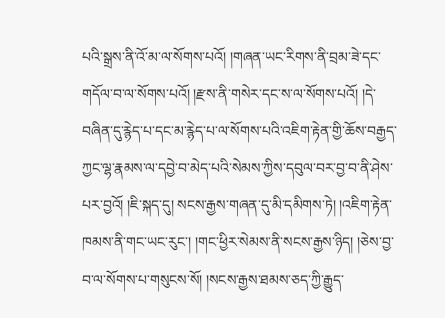པའི་སྒྲས་ནི་འོ་མ་ལ་སོགས་པའོ། །གཞན་ཡང་རིགས་ནི་བྲམ་ཟེ་དང་གདོལ་བ་ལ་སོགས་པའོ། །རྫས་ནི་གསེར་དང་ས་ལ་སོགས་པའོ། །དེ་བཞིན་དུ་རྙེད་པ་དང་མ་རྙེད་པ་ལ་སོགས་པའི་འཇིག་རྟེན་གྱི་ཆོས་བརྒྱད་ཀྱང་ལྷ་རྣམས་ལ་དབྱེ་བ་མེད་པའི་སེམས་ཀྱིས་དབུལ་བར་བྱ་བ་ནི་ཤེས་པར་བྱའོ། །ཇི་སྐད་དུ། སངས་རྒྱས་གཞན་དུ་མི་དམིགས་ཏེ། །འཇིག་རྟེན་ཁམས་ནི་གང་ཡང་རུང་། །གང་ཕྱིར་སེམས་ནི་སངས་རྒྱས་ཉིད། །ཅེས་བྱ་བ་ལ་སོགས་པ་གསུངས་སོ། །སངས་རྒྱས་ཐམས་ཅད་ཀྱི་རྒྱུད་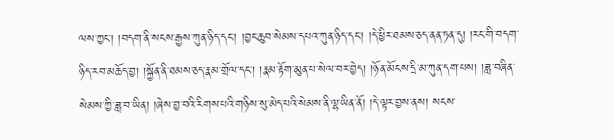ལས་ཀྱང་། །བདག་ནི་སངས་རྒྱས་ཀུན་ཉིད་དང་། །བྱང་ཆུབ་སེམས་དཔའ་ཀུན་ཉིད་དང་། །དེ་ཕྱིར་ཐམས་ཅད་ནན་ཏན་དུ། །རང་གི་བདག་ཉིད་རབ་མཆོད་བྱ། །སྐྱོན་ནི་ཐམས་ཅད་རྣམ་གྲོལ་དང་། །རྣམ་རྟོག་མུན་པ་སེལ་བར་བྱེད། །ཉོན་མོངས་དྲི་མ་ཀུན་དག་པས། །ཟླ་བཞིན་སེམས་ཀྱི་ཟླ་བ་ཡིན། །ཞེས་བྱ་བའི་རིགས་པའི་གཉིས་སུ་མེད་པའི་སེམས་ནི་ལྷ་ཡིན་ནོ། །དེ་ལྟར་བྱས་ནས། སངས་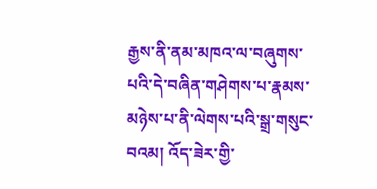རྒྱས་ནི་ནམ་མཁའ་ལ་བཞུགས་པའི་དེ་བཞིན་གཤེགས་པ་རྣམས་མཉེས་པ་ནི་ལེགས་པའི་སྒྲ་གསུང་བའམ། འོད་ཟེར་གྱི་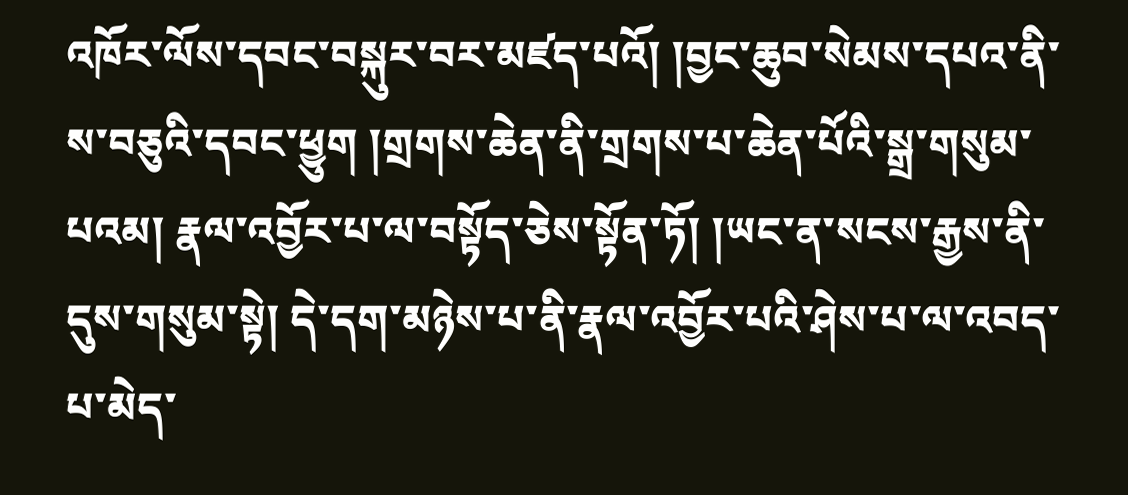འཁོར་ལོས་དབང་བསྐུར་བར་མཛད་པའོ། །བྱང་ཆུབ་སེམས་དཔའ་ནི་ས་བཅུའི་དབང་ཕྱུག །གྲགས་ཆེན་ནི་གྲགས་པ་ཆེན་པོའི་སྒྲ་གསུམ་པའམ། རྣལ་འབྱོར་པ་ལ་བསྟོད་ཅེས་སྟོན་ཏོ། །ཡང་ན་སངས་རྒྱས་ནི་དུས་གསུམ་སྟེ། དེ་དག་མཉེས་པ་ནི་རྣལ་འབྱོར་པའི་ཤེས་པ་ལ་འབད་པ་མེད་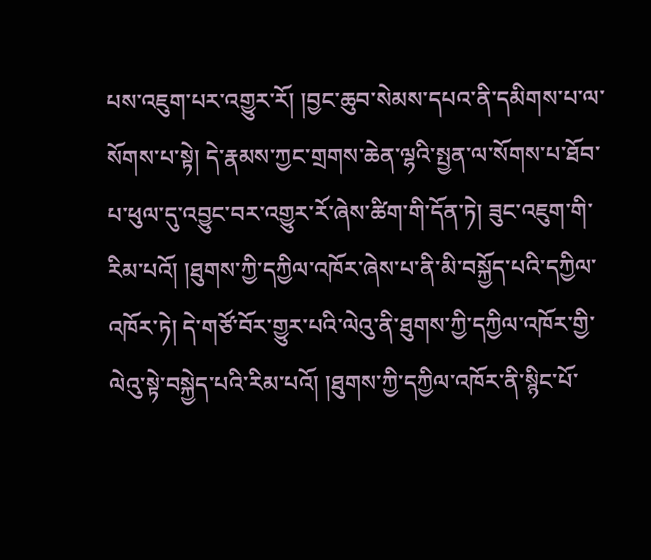པས་འཇུག་པར་འགྱུར་རོ། །བྱང་ཆུབ་སེམས་དཔའ་ནི་དམིགས་པ་ལ་སོགས་པ་སྟེ། དེ་རྣམས་ཀྱང་གྲགས་ཆེན་ལྷའི་སྤྱན་ལ་སོགས་པ་ཐོབ་པ་ཕུལ་དུ་འབྱུང་བར་འགྱུར་རོ་ཞེས་ཚིག་གི་དོན་ཏེ། ཟུང་འཇུག་གི་རིམ་པའོ། །ཐུགས་ཀྱི་དཀྱིལ་འཁོར་ཞེས་པ་ནི་མི་བསྐྱོད་པའི་དཀྱིལ་འཁོར་ཏེ། དེ་གཙོ་བོར་གྱུར་པའི་ལེའུ་ནི་ཐུགས་ཀྱི་དཀྱིལ་འཁོར་གྱི་ལེའུ་སྟེ་བསྐྱེད་པའི་རིམ་པའོ། །ཐུགས་ཀྱི་དཀྱིལ་འཁོར་ནི་སྙིང་པོ་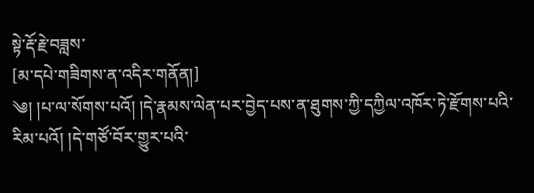སྟེ་རྡོ་རྗེ་བཟླས་
[མ་དཔེ་གཟིགས་ན་འདིར་གནོན།]
༄། །པ་ལ་སོགས་པའོ། །དེ་རྣམས་ལེན་པར་བྱེད་པས་ན་ཐུགས་ཀྱི་དཀྱིལ་འཁོར་ཏེ་རྫོགས་པའི་རིམ་པའོ། །དེ་གཙོ་བོར་གྱུར་པའི་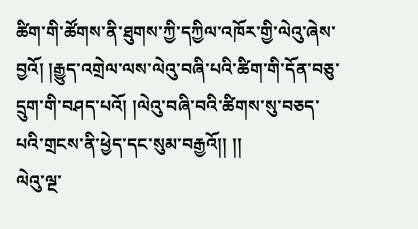ཚིག་གི་ཚོགས་ནི་ཐུགས་ཀྱི་དཀྱིལ་འཁོར་གྱི་ལེའུ་ཞེས་བྱའོ། །རྒྱུད་འགྲེལ་ལས་ལེའུ་བཞི་པའི་ཚིག་གི་དོན་བཅུ་དྲུག་གི་བཤད་པའོ། །ལེའུ་བཞི་བའི་ཚིགས་སུ་བཅད་པའི་གྲངས་ནི་ཕྱེད་དང་སུམ་བརྒྱའོ།། །།
ལེའུ་ལྔ་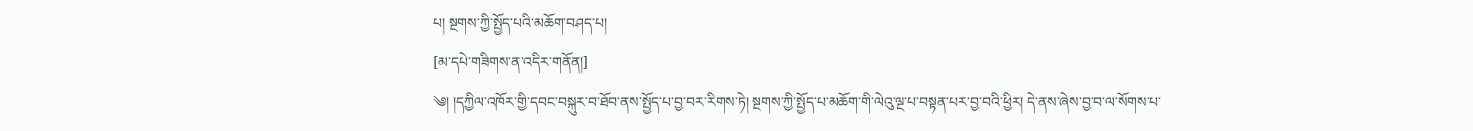པ། སྔགས་ཀྱི་སྤྱོད་པའི་མཆོག་བཤད་པ།
[མ་དཔེ་གཟིགས་ན་འདིར་གནོན།]
༄། །དཀྱིལ་འཁོར་གྱི་དབང་བསྐུར་བ་ཐོབ་ནས་སྤྱོད་པ་བྱ་བར་རིགས་ཏེ། སྔགས་ཀྱི་སྤྱོད་པ་མཆོག་གི་ལེའུ་ལྔ་པ་བསྟན་པར་བྱ་བའི་ཕྱིར། དེ་ནས་ཞེས་བྱ་བ་ལ་སོགས་པ་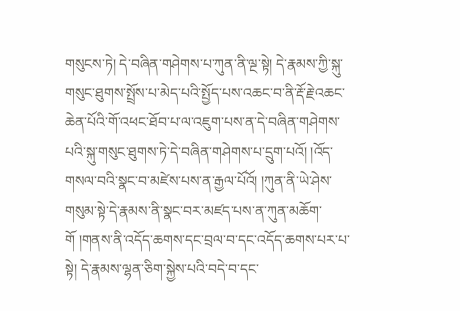གསུངས་ཏེ། དེ་བཞིན་གཤེགས་པ་ཀུན་ནི་ལྔ་སྟེ། དེ་རྣམས་ཀྱི་སྐུ་གསུང་ཐུགས་སྤྲོས་པ་མེད་པའི་སྤྱོད་པས་འཆང་བ་ནི་རྡོ་རྗེ་འཆང་ཆེན་པོའི་གོ་འཕང་ཐོབ་པ་ལ་འཇུག་པས་ན་དེ་བཞིན་གཤེགས་པའི་སྐུ་གསུང་ཐུགས་ཏེ་དེ་བཞིན་གཤེགས་པ་དྲུག་པའོ། །འོད་གསལ་བའི་སྣང་བ་མཛེས་པས་ན་རྒྱལ་པོའོ། །ཀུན་ནི་ཡེ་ཤེས་གསུམ་སྟེ་དེ་རྣམས་ནི་སྣང་བར་མཛད་པས་ན་ཀུན་མཆོག་གོ །གནས་ནི་འདོད་ཆགས་དང་བྲལ་བ་དང་འདོད་ཆགས་པར་པ་སྟེ། དེ་རྣམས་ལྷན་ཅིག་སྐྱེས་པའི་བདེ་བ་དང་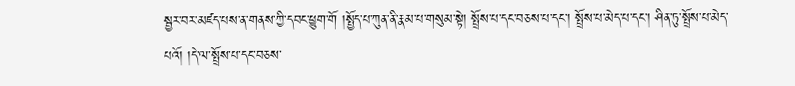སྦྱར་བར་མཛད་པས་ན་གནས་ཀྱི་དབང་ཕྱུག་གོ །སྤྱོད་པ་ཀུན་ནི་རྣམ་པ་གསུམ་སྟེ། སྤྲོས་པ་དང་བཅས་པ་དང་། སྤྲོས་པ་མེད་པ་དང་། ཤིན་ཏུ་སྤྲོས་པ་མེད་པའོ། །དེ་ལ་སྤྲོས་པ་དང་བཅས་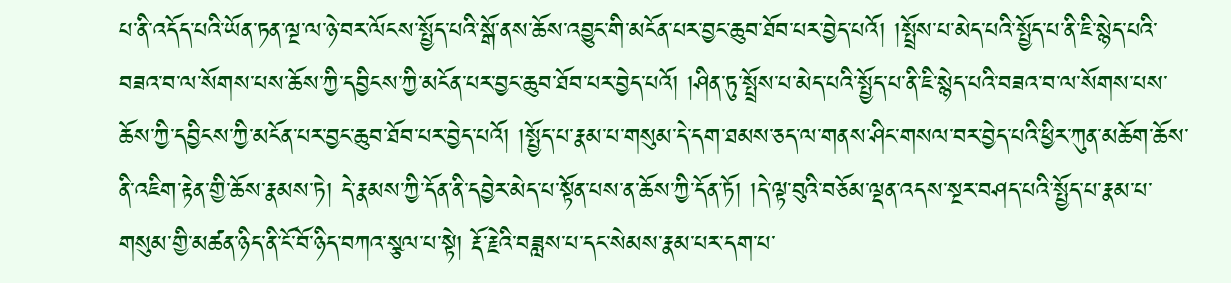པ་ནི་འདོད་པའི་ཡོན་ཏན་ལྔ་ལ་ཉེ་བར་ལོངས་སྤྱོད་པའི་སྒོ་ནས་ཆོས་འབྱུང་གི་མངོན་པར་བྱང་ཆུབ་ཐོབ་པར་བྱེད་པའོ། །སྤྲོས་པ་མེད་པའི་སྤྱོད་པ་ནི་ཇི་སྙེད་པའི་བཟའ་བ་ལ་སོགས་པས་ཆོས་ཀྱི་དབྱིངས་ཀྱི་མངོན་པར་བྱང་ཆུབ་ཐོབ་པར་བྱེད་པའོ། །ཤིན་ཏུ་སྤྲོས་པ་མེད་པའི་སྤྱོད་པ་ནི་ཇི་སྙེད་པའི་བཟའ་བ་ལ་སོགས་པས་ཆོས་ཀྱི་དབྱིངས་ཀྱི་མངོན་པར་བྱང་ཆུབ་ཐོབ་པར་བྱེད་པའོ། །སྤྱོད་པ་རྣམ་པ་གསུམ་དེ་དག་ཐམས་ཅད་ལ་གནས་ཤིང་གསལ་བར་བྱེད་པའི་ཕྱིར་ཀུན་མཆོག་ཆོས་ནི་འཇིག་རྟེན་གྱི་ཆོས་རྣམས་ཏེ། དེ་རྣམས་ཀྱི་དོན་ནི་དབྱེར་མེད་པ་སྟོན་པས་ན་ཆོས་ཀྱི་དོན་ཏོ། །དེ་ལྟ་བུའི་བཅོམ་ལྡན་འདས་སྔར་བཤད་པའི་སྤྱོད་པ་རྣམ་པ་གསུམ་གྱི་མཚན་ཉིད་ནི་ངོ་བོ་ཉིད་བཀའ་སྩལ་པ་སྟེ། རྡོ་རྗེའི་བཟླས་པ་དང་སེམས་རྣམ་པར་དག་པ་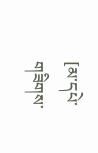[མ་དཔེ་གཟིགས་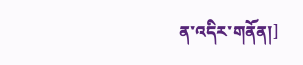ན་འདིར་གནོན།]